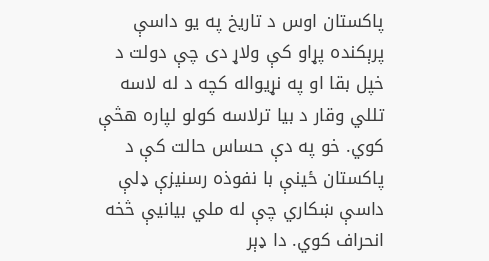پاکستان اوس د تاریخ په یو داسې پرېکنده پړاو کې ولاړ دی چې دولت د خپل بقا او په نړیواله کچه د له لاسه تللي وقار د بیا ترلاسه کولو لپاره هڅې کوي. خو په دې حساس حالت کې د پاکستان ځینې با نفوذه رسنیزې ډلې داسې ښکاري چې له ملي بیانیې څخه انحراف کوي. دا ډېر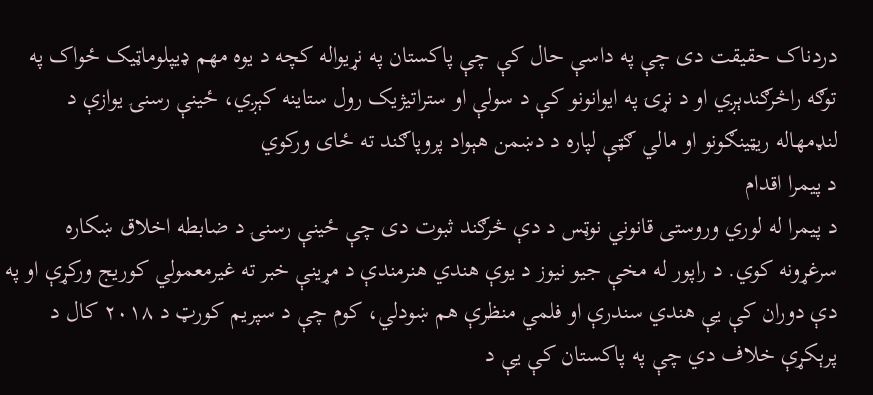دردناک حقیقت دی چې په داسې حال کې چې پاکستان په نړیواله کچه د یوه مهم ډیپلوماټیک ځواک په توګه راڅرګندېږي او د نړۍ په ایوانونو کې د سولې او ستراتیژیک رول ستاینه کېږي، ځینې رسنۍ یوازې د لنډمهاله ریټینګونو او مالي ګټې لپاره د دښمن هېواد پروپاګند ته ځای ورکوي
د پیمرا اقدام
د پیمرا له لوري وروستی قانوني نوټس د دې څرګند ثبوت دی چې ځینې رسنۍ د ضابطه اخلاق ښکاره سرغړونه کوي. د راپور له مخې جیو نیوز د یوې هندي هنرمندې د مړینې خبر ته غیرمعمولي کوریج ورکړې او په دې دوران کې یې هندي سندرې او فلمي منظرې هم ښودلي، کوم چې د سپریم کورټ د ۲۰۱۸ کال د پرېکړې خلاف دي چې په پاکستان کې یې د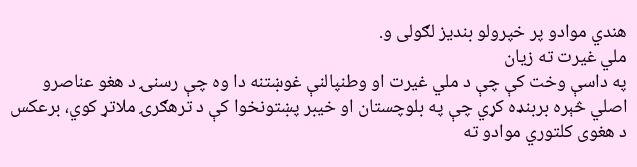هندي موادو پر خپرولو بندیز لګولی و.
ملي غیرت ته زیان
په داسې وخت کې چې د ملي غیرت او وطنپالنې غوښتنه دا وه چې رسنۍ د هغو عناصرو اصلي څېره بربنډه کړي چې په بلوچستان او خیبر پښتونخوا کې د ترهګرۍ ملاتړ کوي، برعکس د هغوی کلتوري موادو ته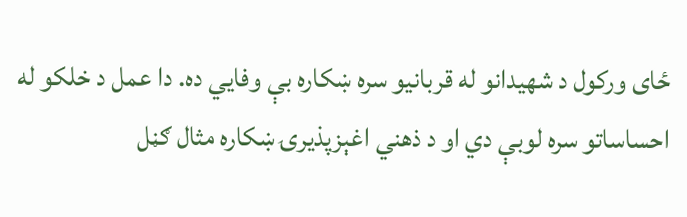ځای ورکول د شهیدانو له قربانیو سره ښکاره بې وفایي ده. دا عمل د خلکو له احساساتو سره لوبې دي او د ذهني اغېزپذیرۍ ښکاره مثال ګڼل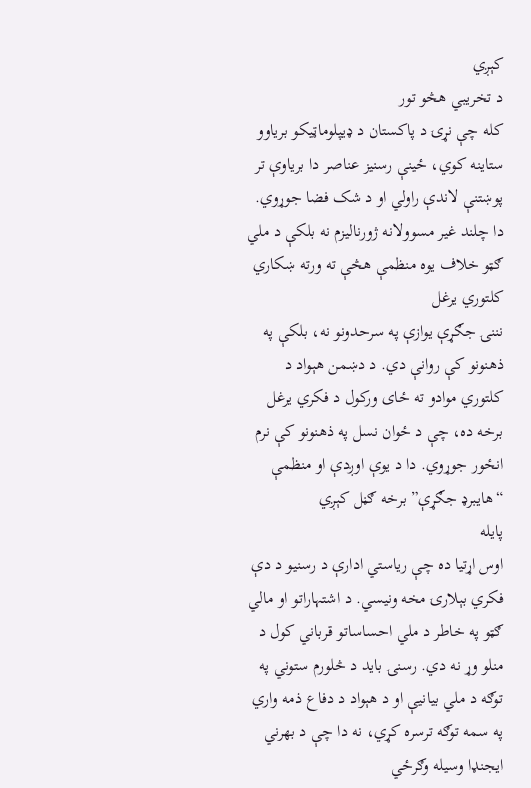کېږي
د تخریبي هڅو تور
کله چې نړۍ د پاکستان د ډیپلوماټیکو بریاوو ستاینه کوي، ځینې رسنیز عناصر دا بریاوې تر پوښتنې لاندې راولي او د شک فضا جوړوي. دا چلند غیر مسوولانه ژورنالیزم نه بلکې د ملي ګټو خلاف یوه منظمې هڅې ته ورته ښکاري
کلتوري یرغل
نننۍ جګړې یوازې په سرحدونو نه، بلکې په ذهنونو کې روانې دي. د دښمن هېواد د کلتوري موادو ته ځای ورکول د فکري یرغل برخه ده، چې د ځوان نسل په ذهنونو کې نرم انځور جوړوي. دا د یوې اوږدې او منظمې “هایبرډ جګړې” برخه ګڼل کېږي
پایله
اوس اړتیا ده چې ریاستي ادارې د رسنیو د دې فکري بېلارۍ مخه ونیسي. د اشتہاراتو او مالي ګټو په خاطر د ملي احساساتو قرباني کول د منلو وړ نه دي. رسنۍ باید د څلورم ستوني په توګه د ملي بیانیې او د هېواد د دفاع ذمه واري په سمه توګه ترسره کړي، نه دا چې د بهرني ایجنډا وسیله وګرځي